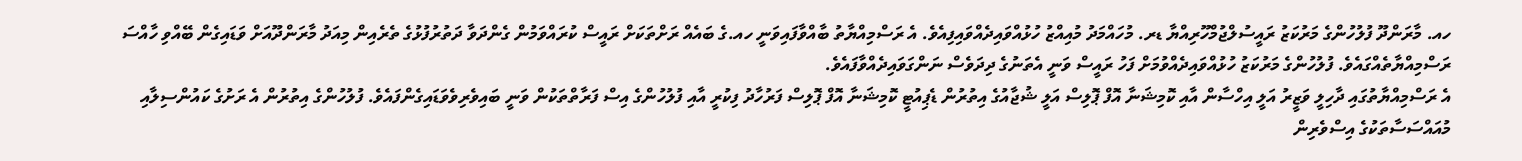ހއ. މާރަންދޫ ފުލުހުންގެ މަރުކަޒު ރައީސުލްޖުމްހޫރިއްޔާ ޑރ. މުހައްމަދު މުއިއްޒު ހުޅުއްވައިދެއްވައިފިއެވެ. އެ ރަސްމިއްޔާތު ބާއްވާފައިވަނީ ހއ.ގެ ބައެއް ރަށްތަކަށް ރައީސް ކުރައްވަމުން ގެންދަވާ ދަތުރުފުޅުގެ ތެރެއިން މިއަދު މާރަންދޫއަށް ވަޑައިގެން ބޭއްވި ހާއްސަ ރަސްމިއްޔާތެއްގައެވެ. ފުލުހުންގެ މަރުކަޒު ހުޅުއްވައިދެއްވުމަށް ފަހު ރައީސް ވަނީ އެތަނުގެ ދިދަވެސް ނަންގަވައިދެއްވާފައެވެ.
އެ ރަސްމިއްޔާތުގައި ދާހިލީ ވަޒީރު އަލީ އިހްސާން އާއި ކޮމިޝަނާ އޮފް ޕޮލިސް އަލީ ޝުޖާއުގެ އިތުރުން ޑެޕިއުޓީ ކޮމިޝަނާ އޮފް ޕޮލިސް ފަރުހާދު ފިކުރީ އާއި ފުލުހުންގެ އިސް ފަރާތްތަކުން ވަނީ ބައިވެރިވެވަޑައިގެންފައެވެ. ފުލުހުންގެ އިތުރުން އެ ރަށުގެ ކައުންސިލާއި މުއައްސަސާތަކުގެ އިސްވެރިން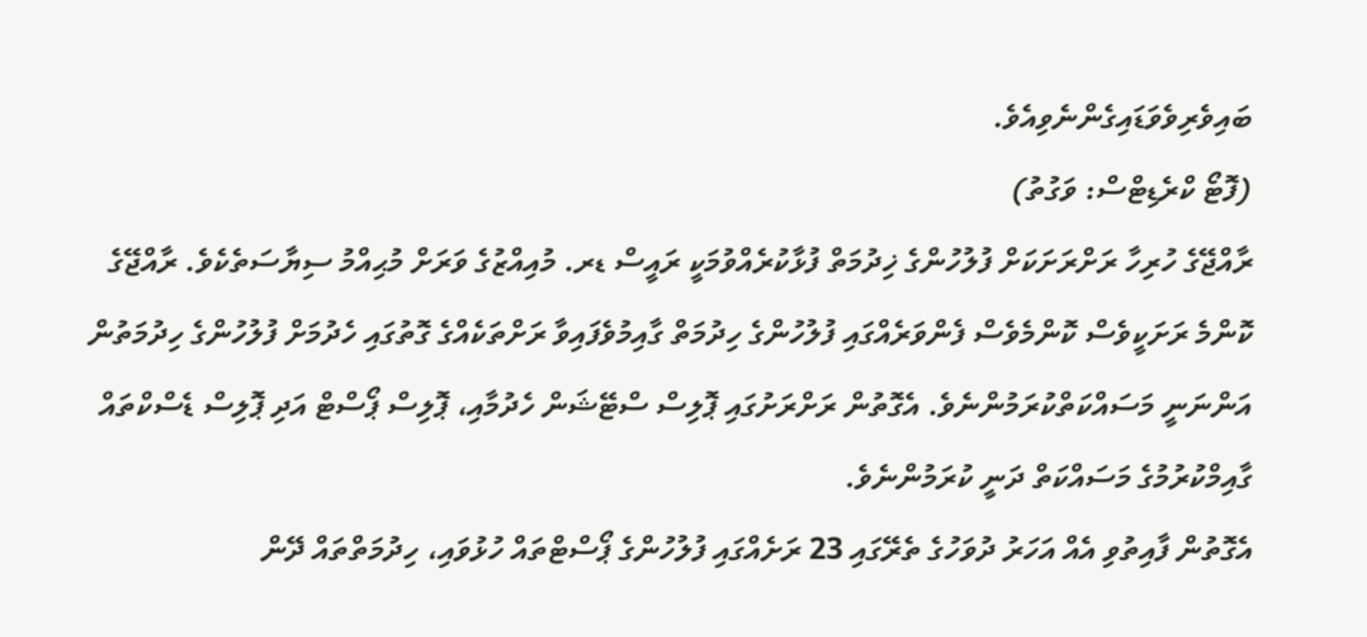ބައިވެރިވެވަޑައިގެންނެވިއެވެ.
(ފޮޓޯ ކްރެޑިޓްސް: ވަގުތު)
ރާއްޖޭގެ ހުރިހާ ރަށްރަށަކަށް ފުލުހުންގެ ޚިދުމަތް ފުޅާކުރެއްވުމަކީ ރައީސް ޑރ. މުއިއްޒުގެ ވަރަށް މުޙިއްމު ސިޔާސަތެކެވެ. ރާއްޖޭގެ ކޮންމެ ރަށަކީވެސް ކޮންމެވެސް ފެންވަރެއްގައި ފުލުހުންގެ ހިދުމަތް ގާއިމުވެފައިވާ ރަށްތަކެއްގެ ގޮތުގައި ހެދުމަށް ފުލުހުންގެ ހިދުމަތުން އަންނަނީ މަސައްކަތްކުރަމުންނެވެ. އެގޮތުން ރަށްރަށުގައި ޕޮލިސް ސްޓޭޝަން ހެދުމާއި، ޕޮލިސް ޕޯސްޓް އަދި ޕޮލިސް ޑެސްކްތައް ގާއިމްކުރުމުގެ މަސައްކަތް ދަނީ ކުރަމުންނެވެ.
އެގޮތުން ފާއިތުވި އެއް އަހަރު ދުވަހުގެ ތެރޭގައި 23 ރަށެއްގައި ފުލުހުންގެ ޕޯސްޓްތައް ހުޅުވައި، ހިދުމަތްތައް ދޭން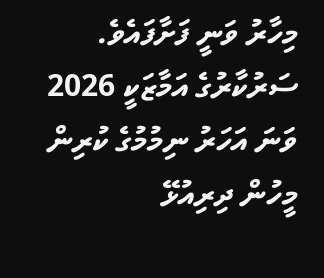މިހާރު ވަނީ ފަށާފައެވެ. ސަރުކާރުގެ އަމާޒަކީ 2026 ވަނަ އަހަރު ނިމުމުގެ ކުރިން މީހުން ދިރިއުޅޭ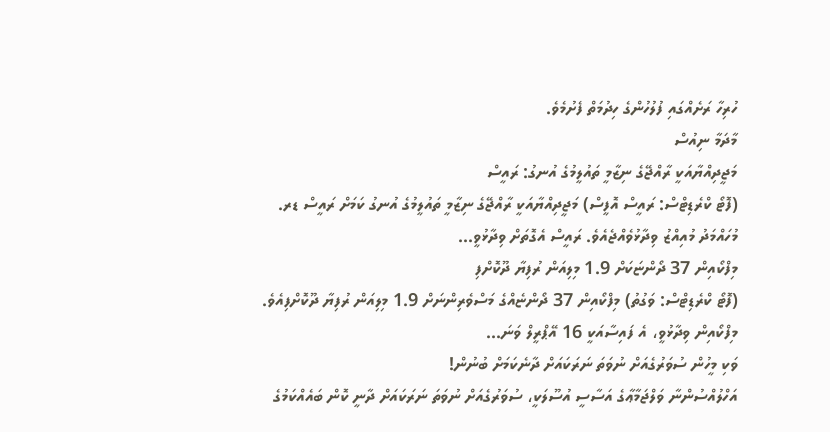ހުރިހާ ރަށެއްގައި ފުލުހުންގެ ހިދުމަތް ފެށުމެވެ.
މާދަމާ ނިއުސް
މަޖީދިއްޔާއަކީ ރާއްޖޭގެ ނިޒާމީ ތައުލީމުގެ އުނގު: ރައީސް
(ފޮޓޯ ކްރެޑިޓްސް: ރައީސް އޮފީސް) މަޖީދިއްޔާއަކީ ރާއްޖޭގެ ނިޒާމީ ތައުލީމުގެ އުނގު ކަމަށް ރައީސް ޑރ. މުހައްމަދު މުއިއްޒު ވިދާޅުވެއްޖެއެވެ. ރައީސް އެގޮތަށް ވިދާޅުވީ...
މިފްކޯއިން 37 ދޯންޏަކަށް 1.9 މިލިއަން ރުފިޔާ ދޫކޮށްފި
(ފޮޓޯ ކްރެޑިޓްސް: ވަގުތު) މިފްކޯއިން 37 ދޯންޏެއްގެ މަސްވެރިންނަށް 1.9 މިލިއަން ރުފިޔާ ދޫކޮށްފިއެވެ. މިފްކޯއިން ވިދާޅުވީ، އެ ފައިސާއަކީ 16 އޭޕްރީލް ވަނަ...
ވަކި މީހުން ސުވަރުގެއަށް ނުވަތަ ނަރަކައަށް ދާނެކަމަށް ބުނުން!
އަހްލުއްސުންނާ ވަލްޖަމާޢާގެ އަސާސީ އުސޫލަކީ، ސުވަރުގެއަށް ނުވަތަ ނަރަކައަށް ދާނީ ކޮން ބައެއްކަމުގެ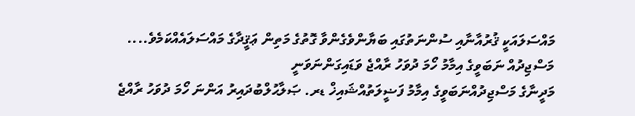މައްސަލައަކީ ޤުރުއާނާއި ސުންނަތުގައި ބަޔާންވެގެންވާ ގޮތުގެ މަތިން ޢަޤީދާގެ މައްސަލައެއްކަމެވެ....
މަސްޖިދުއް ނަބަވީގެ އިމާމު ހޯމަ ދުވަހު ރާއްޖެ ވަޑައިގަންނަވަނީ
މަދީނާގެ މަސްޖިދުއްނަބަވީގެ އިމާމު ފަޟީލަތުއްޝައިޚް ޑރ. ޞަލާޙުލްބުދައިރު އަންނަ ހޯމަ ދުވަހު ރާއްޖެ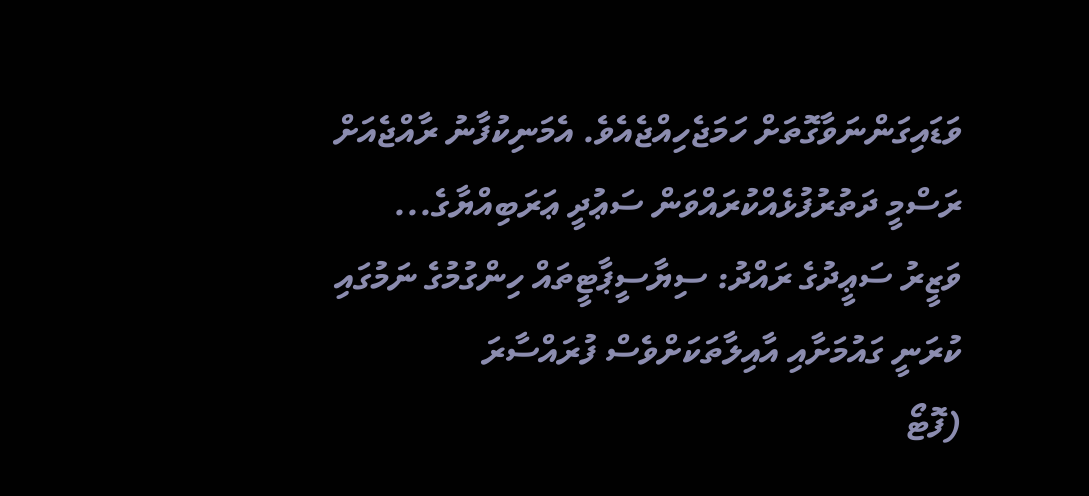ވަޑައިގަންނަވާގޮތަށް ހަމަޖެހިއްޖެއެވެ. އެމަނިކުފާނު ރާއްޖެއަށް ރަސްމީ ދަތުރުފުޅެއްކުރައްވަން ސަޢުދީ ޢަރަބިއްޔާގެ...
ވަޒީރު ސަޢީދުގެ ރައްދު: ސިޔާސީޕާޓީތައް ހިންގުމުގެ ނަމުގައި ކުރަނީ ގައުމަށާއި އާއިލާތަކަށްވެސް ފުރައްސާރަ
(ފޮޓޯ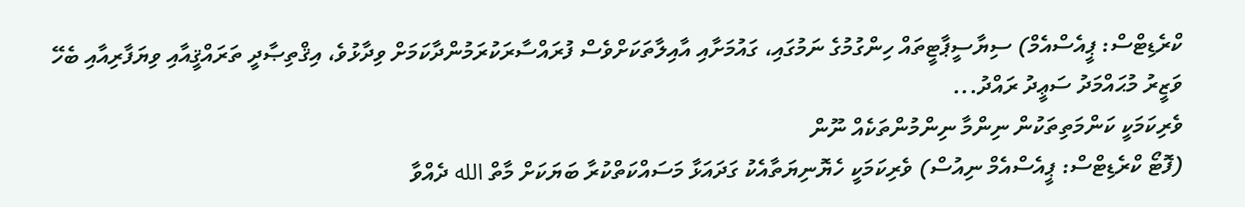ކްރެޑިޓްސް: ޕީއެސްއެމް) ސިޔާސީޕާޓީތައް ހިންގުމުގެ ނަމުގައި، ގައުމަށާއި އާއިލާތަކަށްވެސް ފުރައްސާރަކުރަމުންދާކަމަށް ވިދާޅުވެ، އިޤްތިޞާދީ ތަރައްޤީއާއި ވިޔަފާރިއާއި ބެހޭ ވަޒީރު މުޙައްމަދު ސަޢީދު ރައްދު...
ވެރިކަމަކީ ކަންމަތިތަކުން ނިންމާ ނިންމުންތަކެއް ނޫން
(ފޮޓޯ ކްރެޑިޓްސް: ޕީއެސްއެމް ނިއުސް) ވެރިކަމަކީ ހެޔޮނިޔަތާއެކު ގަދައަޅާ މަސައްކަތްކުރާ ބަޔަކަށް މާތް الله ދެއްވާ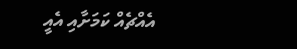އެއްޗެއް ކަމަށާއި އެއީ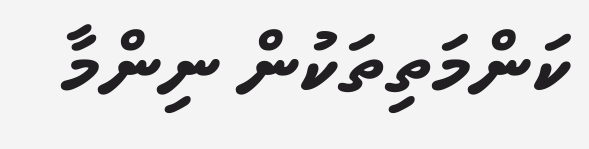ކަންމަތިތަކުން ނިންމާ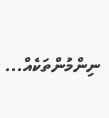ނިންމުންތަކެއް...